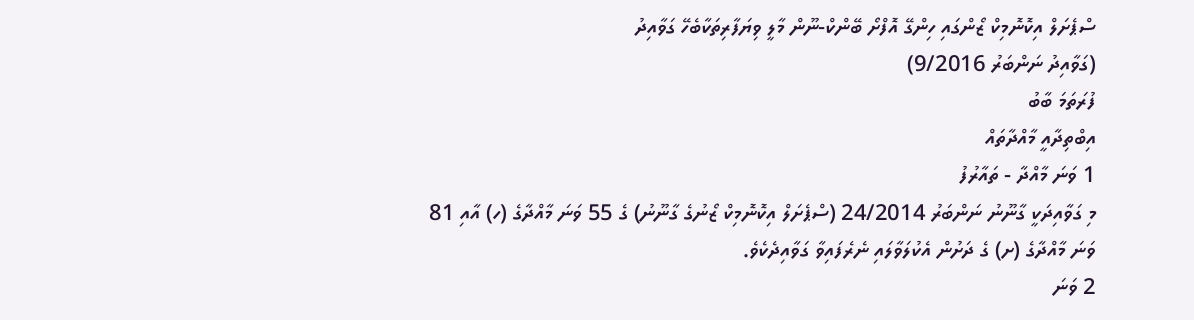ސްޕެށަލް އިކޮނޮމިކް ޒޯންގައި ހިންގޭ އޮފްށޯ ބޭންކް-ނޫން މާލީ ވިޔަފާރިތަކާބެހޭ ގަވާއިދު
(ގަވާއިދު ނަންބަރު 9/2016)
ފުރަތަމަ ބާބު
އިބްތިދާއީ މާއްދާތައް
1 ވަނަ މާއްދާ - ތައާރުފު
މި ގަވާއިދަކީ ގާނޫނު ނަންބަރު 24/2014 (ސްޕެށަލް އިކޮނޮމިކް ޒޯނުގެ ގާނޫނު) ގެ 55 ވަނަ މާއްދާގެ (ހ) އާއި 81 ވަނަ މާއްދާގެ (ށ) ގެ ދަށުން އެކުލަވާލައި ނެރެފައިވާ ގަވާއިދެކެވެ.
2 ވަނަ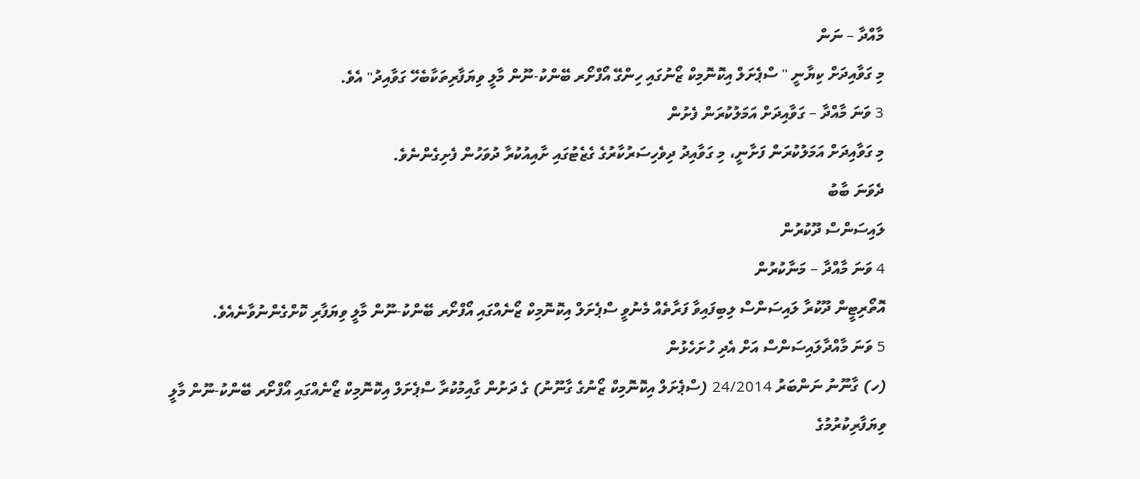މާއްދާ – ނަން
މި ގަވާއިދަށް ކިޔާނީ " ސްޕެށަލް އިކޮނޮމިކް ޒޯނުގައި ހިންގޭ އޯފްށޯރ ބޭންކު-ނޫން މާލީ ވިޔަފާރިތަކާބެހޭ ގަވާއިދު" އެވެ.
3 ވަނަ މާއްދާ – ގަވާއިދަށް އަމަލުކުރަން ފެށުން
މި ގަވާއިދަށް އަމަލުކުރަން ފަށާނީ، މި ގަވާއިދު ދިވެހިސަރުކާރުގެ ގެޒެޓުގައި ށާއިއުކުރާ ދުވަހުން ފެށިގެންނެވެ.
ދެވަނަ ބާބު
ލައިސަންސް ދޫކުރުން
4 ވަނަ މާއްދާ – މަނާކުރުން
އޮތޯރިޓީން ދޫކުރާ ލައިސަންސް ލިބިފައިވާ ފަރާތެއް މެނުވީ ސްޕެށަލް އިކޮނޮމިކް ޒޯނެއްގައި އޯފްށޯރ ބޭންކު-ނޫން މާލީ ވިޔަފާރި ކޮށްގެންނުވާނެއެވެ.
5 ވަނަ މާއްދާލައިސަންސް އަށް އެދި ހުށަހެޅުން
(ހ) ގާނޫނު ނަންބަރު 24/2014 (ސްޕެށަލް އިކޮނޮމިކް ޒޯނުގެ ގާނޫނު) ގެ ދަށުން ގާއިމުކުރާ ސްޕެށަލް އިކޮނޮމިކް ޒޯނެއްގައި އޯފްށޯރ ބޭންކު-ނޫން މާލީ ވިޔަފާރިކުރުމުގެ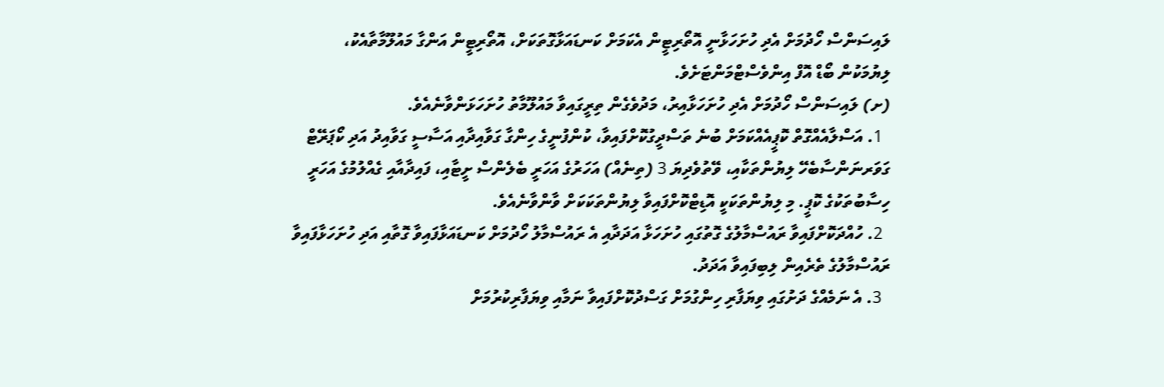ލައިސަންސް ހޯދުމަށް އެދި ހުށަހަޅާނީ އޮތޯރިޓީން އެކަމަށް ކަނޑައަޅާގޮތަކަށް، އޮތޯރިޓީން އަންގާ މައުލޫމާތާއެކު، ލިޔުމަކުން ބޯޑް އޮފް އިންވެސްޓްމަންޓަށެވެ.
(ށ) ލައިސަންސް ހޯދުމަށް އެދި ހުށަހަޅާއިރު، މަދުވެގެން ތިރީގައިވާ މައުލޫމާތު ހުށަހަޅަންވާނެއެވެ.
  1. އަސްލާއެއްގޮތް ކޮޕީއެއްކަމަށް ބުނެ ތަސްދީގުކޮށްފައިވާ، ކުންފުނީގެ ހިންގާ ގަވާއިދާއި އަސާސީ ގަވާއިދު އަދި ކޯޕަރޭޓް ގަވަރނަންސާބެހޭ ލިޔުންތަކާއި، ވޭތުވެދިޔަ 3 (ތިނެއް) އަހަރުގެ އަހަރީ ބެލެންސް ށީޓާއި، ފައިދާއާއި ގެއްލުމުގެ އަހަރީ ހިސާބުތަކުގެ ކޮޕީ. މި ލިޔުންތަކަކީ އޮޑިޓްކޮށްފައިވާ ލިޔުންތަކަކަށް ވާންވާނެއެވެ.
  2. ހުއްދަކޮށްފައިވާ ރައުސްމާލުގެ ގޮތުގައި ހުށަހަޅާ އަދަދާއި އެ ރައުސްމާލު ހޯދުމަށް ކަނޑައަޅާފައިވާ ގޮތާއި އަދި ހުށަހަޅާފައިވާ ރައުސްމާލުގެ ތެރެއިން ލިބިފައިވާ އަދަދު.
  3. އެ ނަމެއްގެ ދަށުގައި ވިޔަފާރި ހިންގުމަށް ގަސްދުކޮށްފައިވާ ނަމާއި ވިޔަފާރިކުރުމަށް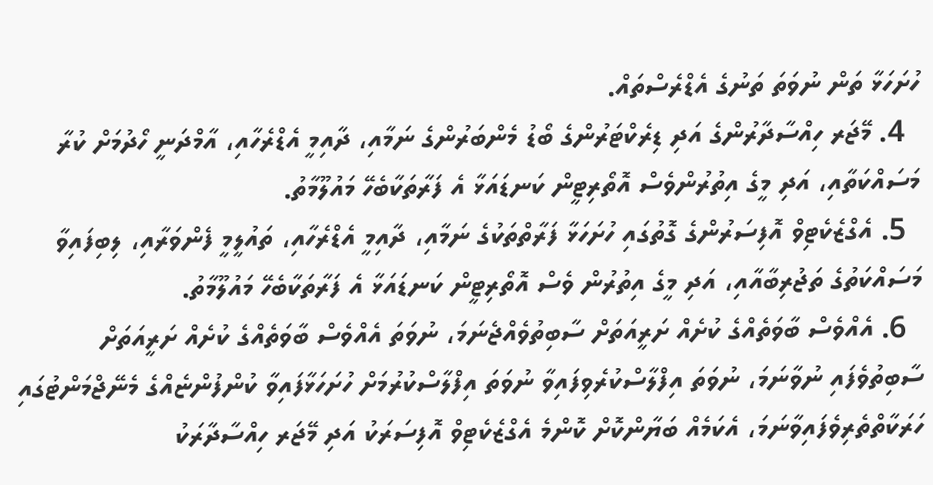ހުށަހަޅާ ތަން ނުވަތަ ތަނުގެ އެޑްރެސްތައް.
  4. މޭޖަރ ހިއްސާދާރުންގެ އަދި ޑިރެކްޓަރުންގެ ބޯޑު މެންބަރުންގެ ނަމާއި، ދާއިމީ އެޑްރެހާއި، އާމްދަނީ ހޯދުމަށް ކުރާ މަސައްކަތާއި، އަދި މީގެ އިތުރުންވެސް އޮތޯރިޓީން ކަނޑައަޅާ އެ ފަރާތަކާބެހޭ މައުލޫމާތު.
  5. އެގްޒެކެޓިވް އޮފިސަރުންގެ ގޮތުގައި ހުށަހަޅާ ފަރާތްތަކުގެ ނަމާއި، ދާއިމީ އެޑްރެހާއި، ތައުލީމީ ފެންވަރާއި، ލިބިފައިވާ މަސައްކަތުގެ ތަޖުރިބާއާއި، އަދި މީގެ އިތުރުން ވެސް އޮތޯރިޓީން ކަނޑައަޅާ އެ ފަރާތަކާބެހޭ މައުލޫމާތު.
  6. އެއްވެސް ބާވަތެއްގެ ކުށެއް ށަރީއަތަށް ސާބިތުވެއްޖެނަމަ، ނުވަތަ އެއްވެސް ބާވަތެއްގެ ކުށެއް ށަރީއަތަށް ސާބިތުވެފައި ނުވާނަމަ، ނުވަތަ އިފްލާސްކުރެވިފައިވާ ނުވަތަ އިފްލާސްކުރުމަށް ހުށަހަޅާފައިވާ ކުންފުންޏެއްގެ މެނޭޖްމަންޓުގައި ހަރަކާތްތެރިވެފައިވާނަމަ، އެކަމެއް ބަޔާންކޮށް ކޮންމެ އެގްޒެކެޓިވް އޮފިސަރަކު އަދި މޭޖަރ ހިއްސާދާރަކު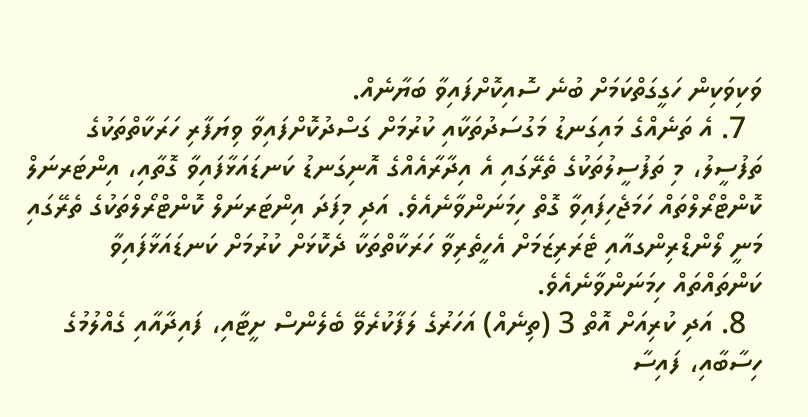ވަކިވަކިން ހަގީގަތްކަމަށް ބުނެ ސޮއިކޮށްފައިވާ ބަޔާނެއް.
  7. އެ ތަނެއްގެ މައިގަނޑު މަގުސަދުތަކާއި ކުރުމަށް ގަސްދުކޮށްފައިވާ ވިޔަފާރި ހަރަކާތްތަކުގެ ތަފުސީލު، މި ތަފުސީލުތަކުގެ ތެރޭގައި އެ އިދާރާއެއްގެ އޮނިގަނޑު ކަނޑައަޅާފައިވާ ގޮތާއި، އިންޓަރނަލް ކޮންޓްރޯލްތައް ހަމަޖެހިފައިވާ ގޮތް ހިމަނަންވާނެއެވެ. އަދި މިފަދަ އިންޓަރނަލް ކޮންޓްރޯލްތަކުގެ ތެރޭގައި މަނީ ލޯންޑްރިންގއާއި ޓެރަރިޒަމަށް އެހީތެރިވާ ހަރަކާތްތަކާ ދެކޮޅަށް ކުރުމަށް ކަނޑައަޅާފައިވާ ކަންތައްތައް ހިމަނަންވާނެއެވެ.
  8. އަދި ކުރިއަށް އޮތް 3 (ތިނެއް) އަހަރުގެ ލަފާކުރެވޭ ބެލެންސް ށީޓާއި، ފައިދާއާއި ގެއްލުމުގެ ހިސާބާއި، ފައިސާ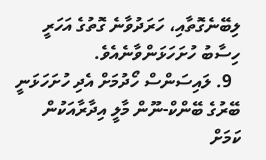ލިބޭނެގޮތާއި، ހަރަދުވާނެ ގޮތުގެ އަހަރީ ހިސާބު ހުށަހަޅަންވާނެއެވެ.
  9. ލައިސަންސް ހޯދުމަށް އެދި ހުށަހަޅަނީ ބޭރުގެ ބޭންކް-ނޫން މާލީ އިދާރާއަކުން ކަމަށް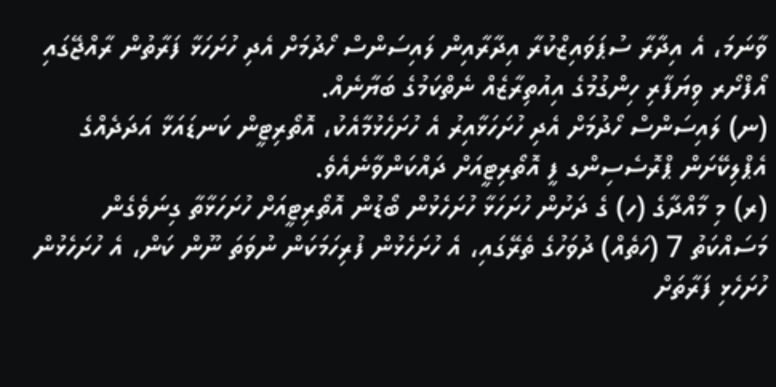ވާނަމަ، އެ އިދާރާ ސުޕަވައިޒްކުރާ އިދާރާއިން ލައިސަންސް ހޯދުމަށް އެދި ހުށަހަޅާ ފަރާތުން ރާއްޖޭގައި އޯފްށޯރ ވިޔަފާރި ހިންގުމުގެ އިއުތިރާޒެއް ނެތްކަމުގެ ބަޔާނެއް.
(ނ) ލައިސަންސް ހޯދުމަށް އެދި ހުށަހަޅާއިރު އެ ހުށަހެޅުމާއެކު، އޮތޯރިޓީން ކަނޑައަޅާ އަދަދެއްގެ އެޕްލިކޭށަން ޕްރޮސެސިންގ ފީ އޮތޯރިޓީއަށް ދައްކަންވާނެއެވެ.
(ރ) މި މާއްދާގެ (ހ) ގެ ދަށުން ހުށަހަޅާ ހުށަހެޅުން ބޯޑުން އޮތޯރިޓީއަށް ހުށަހަޅާތާ ގިނަވެގެން މަސައްކަތު 7 (ހަތެއް) ދުވަހުގެ ތެރޭގައި، އެ ހުށަހެޅުން ފުރިހަމަކަން ނުވަތަ ނޫން ކަން، އެ ހުށަހެޅުން ހުށަހެޅި ފަރާތަށް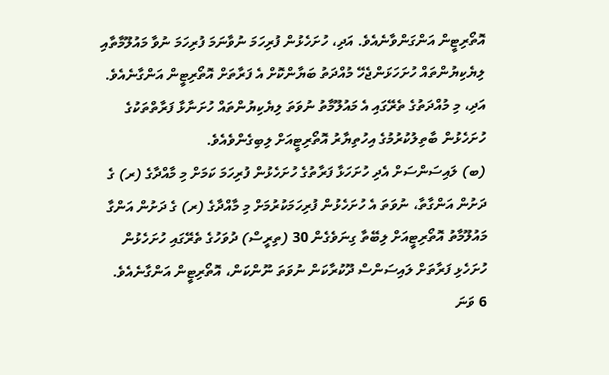އޮތޯރިޓީން އަންގަންވާނެއެވެ. އަދި، ހުށަހެޅުން ފުރިހަމަ ނުވާނަމަ ފުރިހަމަ ނުވާ މައުލޫމާތާއި ލިޔެކިޔުންތައް ހުށަހަޅަންޖެހޭ މުއްދަތު ބަޔާންކޮށް އެ ފަރާތަށް އޮތޯރިޓީން އަންގާނެއެވެ. އަދި، މި މުއްދަތުގެ ތެރޭގައި އެ މައުލޫމާތު ނުވަތަ ލިޔެކިޔުންތައް ހުށަނާޅާ ފަރާތްތަކުގެ ހުށަހެޅުން ބާތިލުކުރުމުގެ އިހުތިޔާރު އޮތޯރިޓީއަށް ލިބިގެންވެއެވެ.
(ބ) ލައިސަންސަށް އެދި ހުށަހަޅާ ފަރާތުގެ ހުށަހެޅުން ފުރިހަމަ ކަމަށް މި މާއްދާގެ (ރ) ގެ ދަށުން އަންގާތާ، ނުވަތަ އެ ހުށަހެޅުން ފުރިހަމަކުރުމަށް މި މާއްދާގެ (ރ) ގެ ދަށުން އަންގާ މައުލޫމާތު އޮތޯރިޓީއަށް ލިބޭތާ ގިނަވެގެން 30 (ތިރީސް) ދުވަހުގެ ތެރޭގައި ހުށަހެޅުން ހުށަހެޅި ފަރާތަށް ލައިސަންސް ދޫކުރާކަން ނުވަތަ ނޫންކަން، އޮތޯރިޓީން އަންގާނެއެވެ.
6 ވަނަ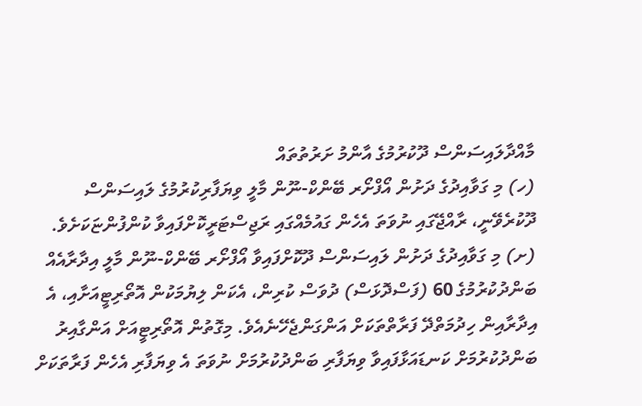މާއްދާލައިސަންސް ދޫކުރުމުގެ އާންމު ށަރުތުތައް
(ހ) މި ގަވާއިދުގެ ދަށުން އޯފްށޯރ ބޭންކް-ނޫން މާލީ ވިޔަފާރިކުރުމުގެ ލައިސަންސް ދޫކުރެވޭނީ، ރާއްޖޭގައި ނުވަތަ އެހެން ގައުމެއްގައި ރަޖިސްޓަރީކޮށްފައިވާ ކުންފުންޏަކަށެވެ.
(ށ) މި ގަވާއިދުގެ ދަށުން ލައިސަންސް ދޫކޮށްފައިވާ އޯފްށޯރ ބޭންކް-ނޫން މާލީ އިދާރާއެއް ބަންދުކުރުމުގެ 60 (ފަސްދޮޅަސް) ދުވަސް ކުރިން، އެކަން ލިޔުމަކުން އޮތޯރިޓީއަށާއި، އެ އިދާރާއިން ހިދުމަތްދޭ ފަރާތްތަކަށް އަންގަންޖެހޭނެއެވެ. މިގޮތުން އޮތޯރިޓީއަށް އަންގާއިރު ބަންދުކުރުމަށް ކަނޑައަޅާފައިވާ ވިޔަފާރި ބަންދުކުރުމަށް ނުވަތަ އެ ވިޔަފާރި އެހެން ފަރާތަކަށް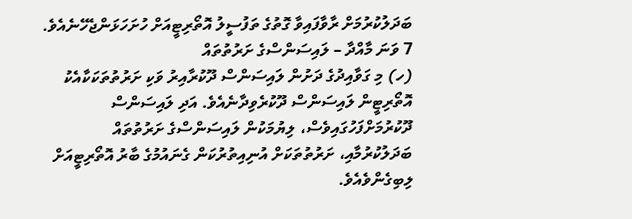ބަދަލުކުރުމަށް ރާވާފައިވާ ގޮތުގެ ތަފުސީލު އޮތޯރިޓީއަށް ހުށަހަޅަންޖެހޭނެއެވެ.
7 ވަނަ މާއްދާ – ލައިސަންސްގެ ށަރުތުތައް
(ހ) މި ގަވާއިދުގެ ދަށުން ލައިސަންސް ދޫކުރާއިރު ވަކި ށަރުތުތަކަކާއެކު އޮތޯރިޓީން ލައިސަންސް ދޫކުރެވިދާނެއެވެ. އަދި ލައިސަންސް ދޫކުރުމަށްފަހުގައިވެސް، ލިޔުމަކުން ލައިސަންސްގެ ށަރުތުތައް ބަދަލުކުރުމާއި، ށަރުތުތަކަށް އުނިއިތުރުކަން ގެނައުމުގެ ބާރު އޮތޯރިޓީއަށް ލިބިގެންވެއެވެ.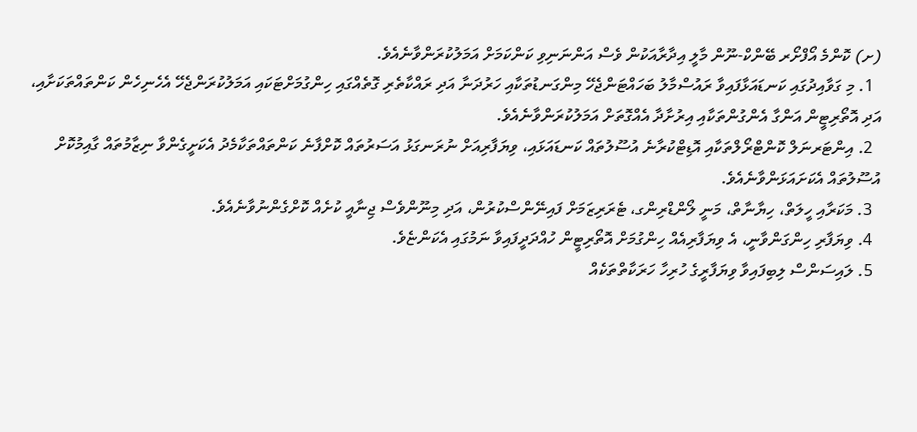(ށ) ކޮންމެ އޯފްށޯރ ބޭންކް-ނޫން މާލީ އިދާރާއަކުން ވެސް އަންނަނިވި ކަންކަމަށް އަމަލުކުރަންވާނެއެވެ.
  1. މި ގަވާއިދުގައި ކަނޑައަޅާފައިވާ ރައުސްމާލު ބަހައްޓަންޖެހޭ މިންގަނޑުތަކާއި ހަރުދަނާ އަދި ރައްކާތެރި ގޮތެއްގައި ހިންގުމަށްޓަކައި އަމަލުކުރަންޖެހޭ އެހެނިހެން ކަންތައްތަކަށާއި، އަދި އޮތޯރިޓީން އަންގާ އެންގުންތަކާއި އިރުށާދާ އެއްގޮތަށް އަމަލުކުރަންވާނެއެވެ.
  2. އިންޓަރނަލް ކޮންޓްރޯލްތަކާއި އޮޑިޓްކުރާނެ އުސޫލުތައް ކަނޑައަޅައި، ވިޔަފާރިއަށް ނުރަނގަޅު އަސަރުތައް ކޮށްފާނެ ކަންތައްތަކާމެދު އެކަށީގެންވާ ނިޒާމުތައް ގާއިމުކޮށް އުސޫލުތައް އެކަށައަޅަންވާނެއެވެ.
  3. މަކަރާއި ހީލަތް، ހިޔާނާތް، މަނީ ލޯންޑްރިންގ، ޓެރަރިޒަމަށް ފައިނޭންސްކުރުން، އަދި މިނޫންވެސް ޖިނާއީ ކުށެއް ކޮށްގެންނުވާނެއެވެ.
  4. ވިޔަފާރި ހިންގަންވާނީ، އެ ވިޔަފާރިއެއް ހިންގުމަށް އޮތޯރިޓީން ހުއްދަދީފައިވާ ނަމުގައި އެކަންޏެވެ.
  5. ލައިސަންސް ލިބިފައިވާ ވިޔަފާރީގެ ހުރިހާ ހަރަކާތްތަކެއް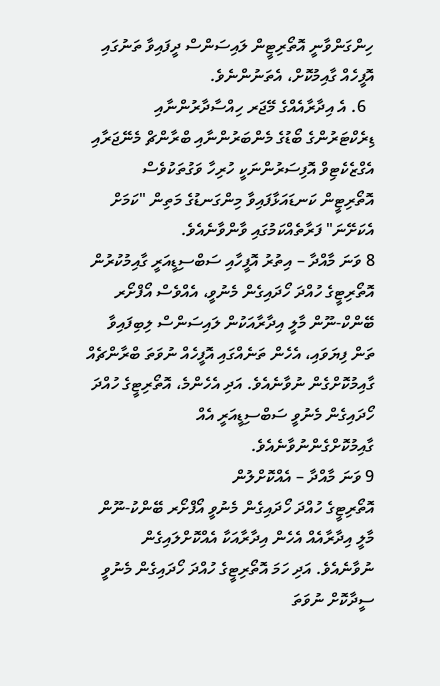ހިންގަންވާނީ އޮތޯރިޓީން ލައިސަންސް ދީފައިވާ ތަނުގައި އޮފީހެއް ގާއިމުކޮށް، އެތަނުންނެވެ.
  6. އެ އިދާރާއެއްގެ މޭޖަރ ހިއްސާދާރުންނާއި ޑިރެކްޓަރުންގެ ބޯޑުގެ މެންބަރުންނާއި ބްރާންޗް މެނޭޖަރާއި އެގްޒެކެޓިވް އޮފިސަރުންނަކީ ހުރިހާ ވަގުތަކުވެސް އޮތޯރިޓީން ކަނޑައަޅާފައިވާ މިންގަނޑުގެ މަތިން "ކަމަށް އެކަށޭނަ" ފަރާތެއްކަމުގައި ވާންވާނެއެވެ.
8 ވަނަ މާއްދާ – އިތުރު އޮފީހާއި ސަބްސިޑީއަރީ ގާއިމުކުރުން
އޮތޯރިޓީގެ ހުއްދަ ހޯދައިގެން މެނުވީ، އެއްވެސް އޯފްށޯރ ބޭންކް-ނޫން މާލީ އިދާރާއަކުން ލައިސަންސް ލިބިފައިވާ ތަން ފިޔަވައި، އެހެން ތަނެއްގައި އޮފީހެއް ނުވަތަ ބްރާންޗެއް ގާއިމުކޮށްގެން ނުވާނެއެވެ. އަދި އެހެންމެ، އޮތޯރިޓީގެ ހުއްދަ ހޯދައިގެން މެނުވީ ސަބްސިޑީއަރީ އެއް ގާއިމުކޮށްގެންނުވާނެއެވެ.
9 ވަނަ މާއްދާ – އެއްކޮށްލުން
އޮތޯރިޓީގެ ހުއްދަ ހޯދައިގެން މެނުވީ އޯފްށޯރ ބޭންކު-ނޫން މާލީ އިދާރާއެއް އެހެން އިދާރާއަކާ އެއްކޮށްލައިގެން ނުވާނެއެވެ. އަދި ހަމަ އޮތޯރިޓީގެ ހުއްދަ ހޯދައިގެން މެނުވީ ސީދާކޮށް ނުވަތަ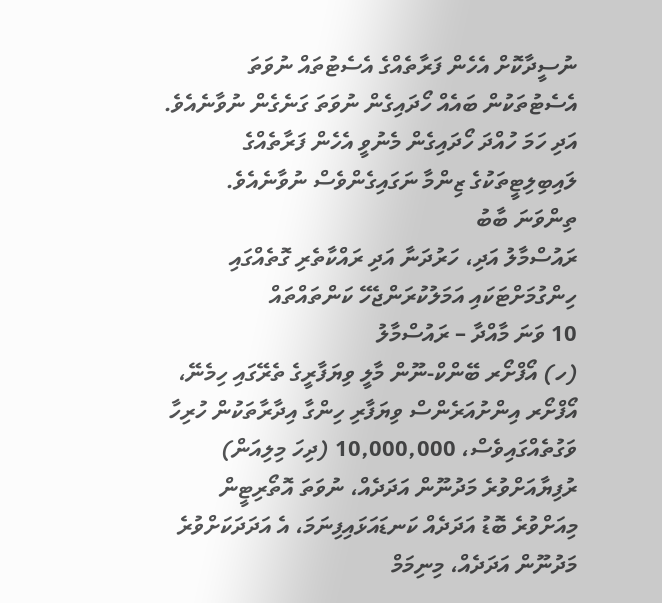ނުސީދާކޮށް އެހެން ފަރާތެއްގެ އެސެޓުތައް ނުވަތަ އެސެޓުތަކުން ބައެއް ހޯދައިގެން ނުވަތަ ގަނެގެން ނުވާނެއެވެ. އަދި ހަމަ ހުއްދަ ހޯދައިގެން މެނުވީ އެހެން ފަރާތެއްގެ ލައިބިލިޓީތަކުގެ ޒިންމާ ނަގައިގެންވެސް ނުވާނެއެވެ.
ތިންވަނަ ބާބު
ރައުސްމާލު އަދި، ހަރުދަނާ އަދި ރައްކާތެރި ގޮތެއްގައި ހިންގުމަށްޓަކައި އަމަލުކުރަންޖެހޭ ކަންތައްތައް
10 ވަނަ މާއްދާ – ރައުސްމާލު
(ހ) އޯފްށޯރ ބޭންކް-ނޫން މާލީ ވިޔަފާރީގެ ތެރޭގައި ހިމެނޭ، އޯފްށޯރ އިންށުއަރެންސް ވިޔަފާރި ހިންގާ އިދާރާތަކުން ހުރިހާ ވަގުތެއްގައިވެސް، 10,000,000 (ދިހަ މިލިއަން) ރުފިޔާއަށްވުރެ މަދުނޫން އަދަދެއް، ނުވަތަ އޮތޯރިޓީން މިއަށްވުރެ ބޮޑު އަދަދެއް ކަނޑައަޅައިފިނަމަ، އެ އަދަދަކަށްވުރެ މަދުނޫން އަދަދެއް، މިނިމަމް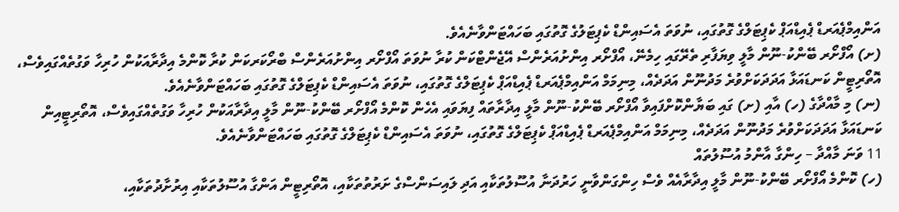އަންއިމްޕެއަރޑް ޕެއިޑްއަޕް ކެޕިޓަލްގެ ގޮތުގައި، ނުވަތަ އެސައިންޑް ކެޕިޓަލުގެ ގޮތުގައި ބަހައްޓަންވާނެއެވެ.
(ށ) އޯފްށޯރ ބޭންކު-ނޫން މާލީ ވިޔަފާރި ތެރޭގައި ހިމެނޭ، އޯފްށޯރ އިންށުއަރެންސް އޭޖެންޓްކަން ކުރާ ނުވަތަ އޯފްށޯރ އިންށުއަރެންސް ބްރޯކަރކަން ކުރާ ކޮންމެ އިދާރާއަކުން ހުރިހާ ވަގުތެއްގައިވެސް، އޮތޯރިޓީން ކަނޑައަޅާ އަދަދަކަށްވުރެ މަދުނޫން އަދަދެއް، މިނިމަމް އަންއިމްޕެއަރޑް ޕެއިޑްއަޕް ކެޕިޓަލްގެ ގޮތުގައި، ނުވަތަ އެސައިންޑް ކެޕިޓަލްގެ ގޮތުގައި ބަހައްޓަންވާނެއެވެ.
(ނ) މި މާއްދާގެ (ހ) އާއި (ށ) ގައި ބަޔާންކޮށްފައިވާ އޯފްށޯރ ބޭންކު-ނޫން މާލީ އިދާރާތައް ފިޔަވައި އެހެން ކޮންމެ އޯފްށޯރ ބޭންކު-ނޫން މާލީ އިދާރާއަކުން ހުރިހާ ވަގުތެއްގައިވެސް، އޮތޯރިޓީއިން ކަނޑައަޅާ އަދަދަކަށްވުރެ މަދުނޫން އަދަދެއް، މިނިމަމް އަންއިމްޕެއަރޑް ޕެއިޑްއަޕް ކެޕިޓަލްގެ ގޮތުގައި، ނުވަތަ އެސައިންޑް ކެޕިޓަލްގެ ގޮތުގައި ބަހައްޓަންވާނެއެވެ.
11 ވަނަ މާއްދާ – ހިންގާ އާންމު އުސޫލުތައް
(ހ) ކޮންމެ އޯފްށޯރ ބޭންކު-ނޫން މާލީ އިދާރާއެއް ވެސް ހިންގަންވާނީ ހަރުދަނާ އުސޫލުތަކާއި އަދި ލައިސަންސްގެ ށަރުތުތަކާއި، އޮތޯރިޓީން އަންގާ އުސޫލުތަކާއި އިރުށާދުތަކާއި،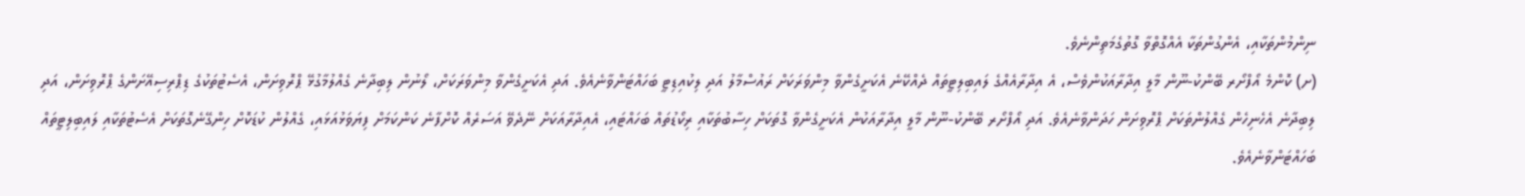ނިންމުންތަކާއި، އެންގުންތަކާ އެއްގޮތްވާ ގޮތުގެމަތިންނެވެ.
(ށ) ކޮންމެ އޯފްށޯރ ބޭންކު-ނޫން މާލީ އިދާރާއަކުންވެސް، އެ އިދާރާއެއްގެ ލައިބިލިޓީތައް ދެއްކޭނެ އެކަށީގެންވާ މިންވަރަކަށް ރައުސްމާލު އަދި ލިކުއިޑިޓީ ބަހައްޓަންވާނެއެވެ. އަދި އެކަށީގެންވާ މިންވަރަކަށް، ލޯނުން ލިބިދާނެ ގެއްލުމާގުޅޭ ޕްރޮވިށަން، އެސެޓުތަކުގެ ޑިޕްރިސިއޭށަންގެ ޕްރޮވިށަން، އަދި ލިބިދާނެ އެހެނިހެން ގެއްލުންތަކަށް ޕްރޮވިށަން ހަދަންވާނެއެވެ. އަދި އޯފްށޯރ ބޭންކު-ނޫން މާލީ އިދާރާއަކުން އެކަށީގެންވާ ގޮތަކަށް ހިސާބުތަކާއި ރިކޯޑުތައް ބަހައްޓައި، އެއިދާރާއަކަށް ނޭދެވޭ އަސަރެއް ކޮށްފާނެ ކަންކަމަށް ފިޔަވަޅުއަޅައި، ގެއްލުން ކުޑަކޮށް ހިންގޭނެގޮތަކަށް އެސެޓުތަކާއި ލައިބިލިޓީތައް ބަހައްޓަންވާނެއެވެ.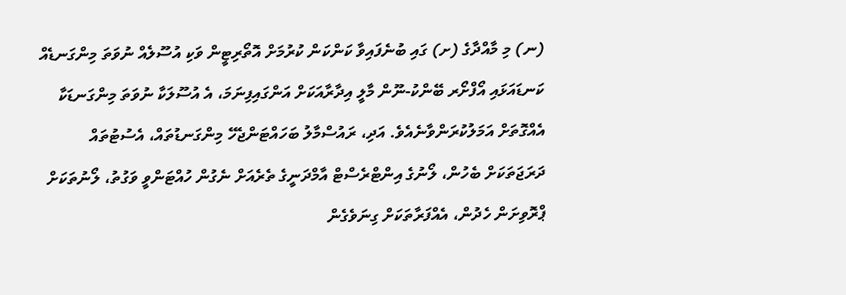(ނ) މި މާއްދާގެ (ށ) ގައި ބުނެފައިވާ ކަންކަން ކުރުމަށް އޮތޯރިޓީން ވަކި އުސޫލެއް ނުވަތަ މިންގަނޑެއް ކަނޑައަޅައި އޯފްށޯރ ބޭންކު-ނޫން މާލީ އިދާރާއަކަށް އަންގައިފިނަމަ، އެ އުސޫލަކާ ނުވަތަ މިންގަނޑަކާ އެއްގޮތަށް އަމަލުކުރަންވާނެއެވެ. އަދި، ރައުސްމާލު ބަހައްޓަންޖެހޭ މިންގަނޑުތައް، އެސުޓުތައް ދަރަޖަތަކަށް ބެހުން، ލޯނުގެ އިންޓްރެސްޓް އާމްދަނީގެ ތެރެއަށް ނެގުން ހުއްޓަންވީ ވަގުތު، ލޯނުތަކަށް ޕްރޮވިށަން ހެދުން، އެއްފަރާތަކަށް ގިނަވެގެން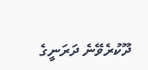ދޫކުރެވޭނެ ދަރަނީގެ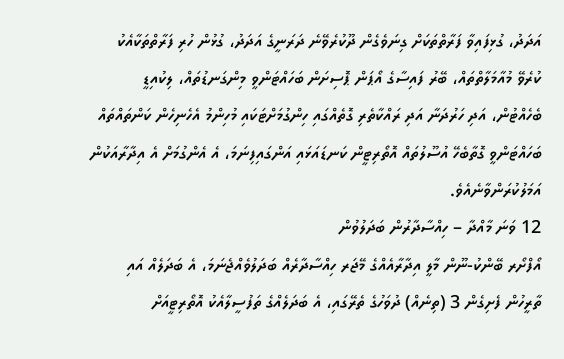އަދަދު، ގުޅިފައިވާ ފަރާތްތަކަށް ގިނަވެގެން ދޫކުރެވޭނެ ދަރަނީގެ އަދަދު، ގުޅުން ހުރި ފަރާތްތަކާއެކު ކުރެވޭ މުއާމަލާތްތައް، ބޭރު ފައިސާގެ އޯޕަން ޕޮސިށަން ބަހައްޓަންވީ މިންގަނޑުތައް، ލިކުއިޑީ ބެހެއްޓުން، އަދި ހަރުދަނާ އަދި ރައްކާތެރި ގޮތެއްގައި ހިންގުމަށްޓަކައި މުހިންމު އެހެނިހެން ކަންތައްތައް ބަހައްޓަންވީ ގޮތާބެހޭ އުސޫލުތައް އޮތޯރިޓީން ކަނޑައަޅައި އަންގައިފިނަމަ، އެ އެންގުމަށް އެ އިދާރާއަކުން އަމަލުކުރަންވާނެއެވެ.
12 ވަނަ މާއްދާ – ހިއްސާދާރުން ބަދަލުވުން
އޯފްށޯރ ބޭންކު-ނޫން މާލީ އިދާރާއެއްގެ މޭޖަރ ހިއްސާދާރެއް ބަދަލުވެއްޖެނަމަ، އެ ބަދަލެއް އައި ތާރީހުން ފެށިގެން 3 (ތިނެއް) ދުވަހުގެ ތެރޭގައި، އެ ބަދަލެއްގެ ތަފުސީލާއެކު އޮތޯރިޓީއަށް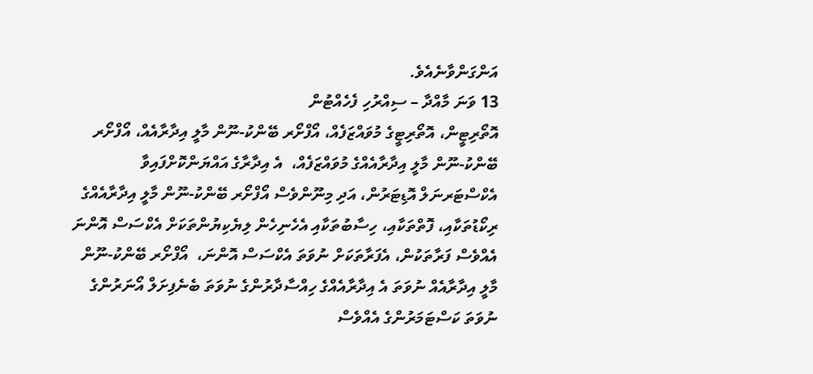އަންގަންވާނެއެވެ.
13 ވަނަ މާއްދާ – ސިއްރުހި ފެހެއްޓުން
އޮތޯރިޓީން، އޮތޯރިޓީގެ މުވައްޒަފެއް، އޯފްށޯރ ބޭންކު-ނޫން މާލީ އިދާރާއެއް، އޯފްށޯރ ބޭންކު-ނޫން މާލީ އިދާރާއެއްގެ މުވައްޒަފެއް،  އެ އިދާރާގެ އައްޔަންކޮށްފައިވާ އެކްސްޓަރނަލް އޮޑިޓަރުން، އަދި މިނޫންވެސް އޯފްށޯރ ބޭންކު-ނޫން މާލީ އިދާރާއެއްގެ ރިކޯޑުތަކާއި، ފޮތްތަކާއި، ހިސާބުތަކާއި އެހެނިހެން ލިޔެކިޔުންތަކަށް އެކްސަސް އޮންނަ އެއްވެސް ފަރާތަކުން، އެފަރާތަކަށް ނުވަތަ އެކްސަސް އޮންނަ،  އޯފްށޯރ ބޭންކު-ނޫން މާލީ އިދާރާއެއް ނުވަތަ އެ އިދާރާއެއްގެ ހިއްސާދާރުންގެ ނުވަތަ ބެނެފިށަލް އޯނަރުންގެ ނުވަތަ ކަސްޓަމަރުންގެ އެއްވެސް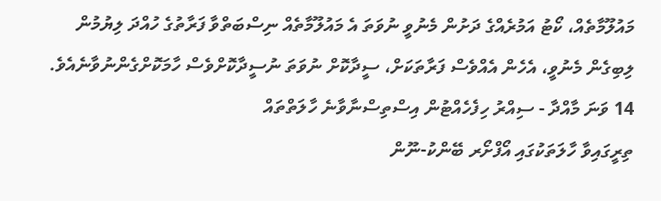މައުލޫމާތެއް، ކޯޓު އަމުރެއްގެ ދަށުން މެނުވީ ނުވަތަ އެ މައުލޫމާތެއް ނިސްބަތްވާ ފަރާތުގެ ހުއްދަ ލިޔުމުން ލިބިގެން މެނުވީ، އެހެން އެއްވެސް ފަރާތަކަށް، ސީދާކޮށް ނުވަތަ ނުސީދާކޮށްވެސް ހާމަކޮށްގެންނުވާނެއެވެ.
14 ވަނަ މާއްދާ - ސިއްރު ހިފެހެއްޓުން އިސްތިސްނާވާނެ ހާލަތްތައް
ތިރީގައިވާ ހާލަތަކުގައި އޯފްށޯރ ބޭންކު-ނޫން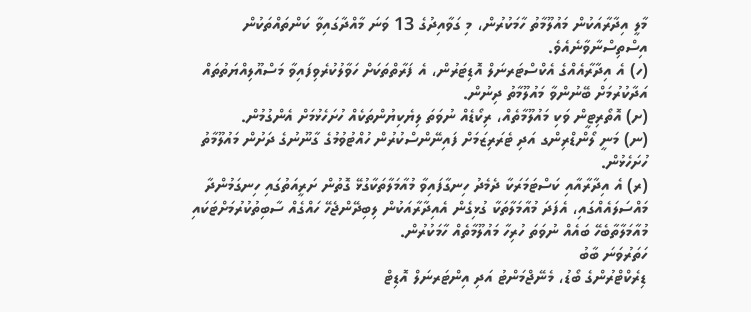މާލީ އިދާރާއަކުން މައުލޫމާތު ހާމަކުރުން، މި ގަވާއިދުގެ 13 ވަނަ މާއްދާގައިވާ ކަންތައްތަކުން އިސްތިސްނާވާނެއެވެ.
(ހ) އެ އިދާރާއެއްގެ އެކްސްޓަރނަލް އޮޑިޓަރުން، އެ ފަރާތްތަކަށް ހަވާލުކުރެވިފައިވާ މަސްއޫލިއްޔަތުތައް އަދާކުރުމަށް ބޭނުންވާ މައުލޫމާތު ދިނުން.
(ށ) އޮތޯރިޓީން ވަކި މައުލޫމާތެއް، ރިކޯޑެއް ނުވަތަ ލިޔެކިޔުންތަކެއް ހުށަހެޅުމަށް އެންގުމުން.
(ނ) މަނީ ލޯންޑްރިންގ އަދި ޓެރަރިޒަމަށް ފައިނޭންސްކުރުން ހުއްޓުވުމުގެ ގާނޫނުގެ ދަށުން މައުލޫމާތު ހުށަހެޅުން.
(ރ) އެ އިދާރާއާއި ކަސްޓަމަރަކާ ދެމެދު ހިނގާފައިވާ މުއާމަލާތަކާގުޅޭ ގޮތުން ށަރީއަތުގައި ހިނގަމުންދާ މައްސަލައެއްގައި، އެފަދަ މުއާމަލާތަކާ ގުޅިގެން އެއިދާރާއަކުން ލިބިދޭންޖެހޭ ހައްގެއް ސާބިތުކުރުމަށްޓަކައި މުއާމަލާތާބެހޭ ބައެއް ނުވަތަ ހުރިހާ މައުލޫމާތެއް ހާމަކުރުން.
ހަތަރުވަނަ ބާބު
ޑިރެކްޓްރުންގެ ބޯޑު، މެނޭޖްމަންޓު އަދި އިންޓަރނަލް އޮޑިޓް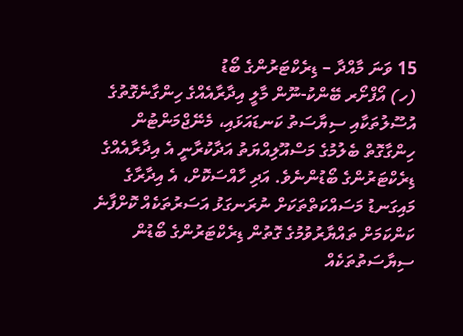15 ވަނަ މާއްދާ – ޑިރެކްޓަރުންގެ ބޯޑު
(ހ) އޯފްށޯރ ބޭންކު-ނޫން މާލީ އިދާރާއެއްގެ ހިންގާނެގޮތުގެ އުސޫލުތަކާއި ސިޔާސަތު ކަނޑައަޅައި، މެނޭޖްމަންޓުން ހިންގާގޮތް ބެލުމުގެ މަސްއޫލިއްޔަތު އަދާކުރާނީ އެ އިދާރާއެއްގެ ޑިރެކްޓަރުންގެ ބޯޑުންނެވެ. އަދި ހާއްސަކޮށް، އެ އިދާރާގެ މައިގަނޑު މަސައްކަތްތަކަށް ނުރަނގަޅު އަސަރުތަކެއް ކޮށްފާނެ ކަންކަމަށް ތައްޔާރުވުމުގެ ގޮތުން ޑިރެކްޓަރުންގެ ބޯޑުން ސިޔާސަތުތަކެއް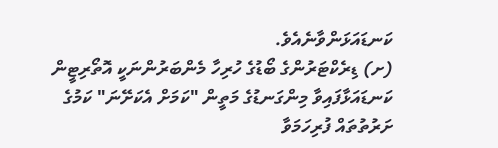ކަނޑައަޅަންވާނެއެވެ.
(ށ) ޑިރެކްޓަރުންގެ ބޯޑުގެ ހުރިހާ މެންބަރުންނަކީ އޮތޯރިޓީން ކަނޑައަޅާފައިވާ މިންގަނޑުގެ މަތީން "ކަމަށް އެކަށޭނަ" ކަމުގެ ށަރުތުތައް ފުރިހަމަވާ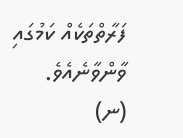ފަރާތްތަކެއް ކަމުގައި ވާންވާނެއެވެ.
(ނ)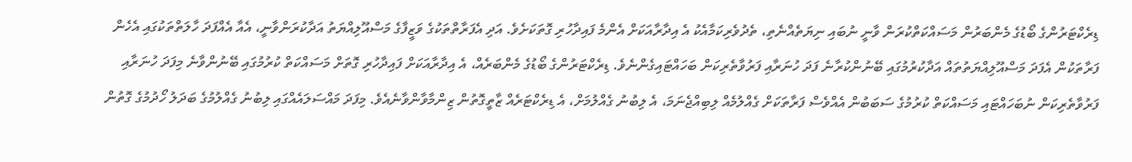ޑިރެކްޓަރުންގެ ބޯޑުގެ މެންބަރުން މަސައްކަތްކުރަން ވާނީ ނުބައި ނިޔަތެއްނެތި، ތެދުވެރިކަމާއެކު އެ އިދާރާއަކަށް އެންމެ ފައިދާހުރި ގޮތަކަށެވެ. އަދި އެފަރާތްތަކުގެ ވަޒީފާގެ މަސްއޫލިއްޔަތު އަދާކުރަންވާނީ، އެއާ އެއްފަދަ ހާލަތްތަކުގައި އެހެން ފަރާތަކުން އެފަދަ މަސްއޫލިއްޔަތުތައް އަދާކުރުމުގައި ބޭނުންކުރާނެ ފަދަ ހުނަރާއި ފަރުވާތެރިކަން ބަހައްޓައިގެންނެވެ. ޑިރެކްޓަރުންގެ ބޯޑުގެ މެންބަރެއް، އެ އިދާރާއަކަށް ފައިދާހުރި ގޮތަށް މަސައްކަތް ކުރުމުގައި ބޭނުންވާނެ މިފަދަ ހުނަރާއި ފަރުވާތެރިކަން ނުބަހައްޓައި މަސައްކަތް ކުރުމުގެ ސަބަބުން އެއްވެސް ފަރާތަކަށް ގެއްލުމެއް ލިބިއްޖެނަމަ، އެ ލިބުނު ގެއްލުމަށް، އެ ޑިރެކްޓަރެއް ޒާތީގޮތުން ޒިންމާވާންވާނެއެވެ. މިފަދަ މައްސަލައެއްގައި ލިބުނު ގެއްލުމުގެ ބަދަލު ހޯދުމުގެ ގޮތުން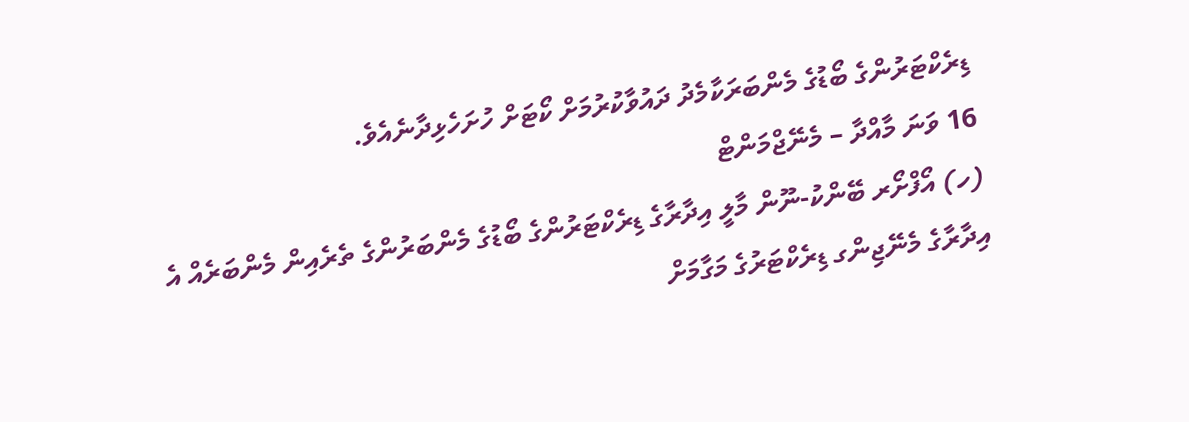ޑިރެކްޓަރުންގެ ބޯޑުގެ މެންބަރަކާމެދު ދައުވާކުރުމަށް ކޯޓަށް ހުށަހެޅިދާނެއެވެ.
16 ވަނަ މާއްދާ – މެނޭޖްމަންޓް
(ހ) އޯފްށޯރ ބޭންކު-ނޫން މާލީ އިދާރާގެ ޑިރެކްޓަރުންގެ ބޯޑުގެ މެންބަރުންގެ ތެރެއިން މެންބަރެއް އެ އިދާރާގެ މެނޭޖިންގ ޑިރެކްޓަރުގެ މަގާމަށް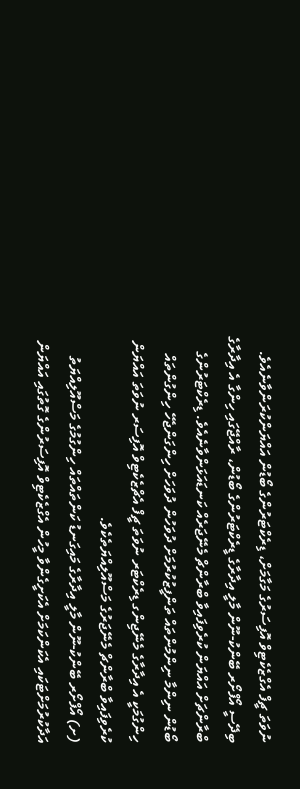ނުވަތަ ޗީފް އެގްޒެކެޓިވް އޮފިސަރުގެ މަގާމަށް، ޑިރެކްޓަރުންގެ ބޯޑުން އައްޔަންކުރަންވާނެއެވެ. ބިދޭސީ އޯފްށޯރ ބޭންކު-ނޫން މާލީ އިދާރާގެ ޑީރެކްޓަރުންގެ ބޯޑުން، ރާއްޖޭގައި ހިންގާ އެ އިދާރާގެ ބްރާންޗަށް އައްޔަން ކުރެވިފައިވާ ބްރާންޗް މެނޭޖަރެއް ކަނޑައަޅަންވާނެއެވެ. ޑިރެކްޓަރުންގެ ބޯޑުން ނިންމާ ނިންމުންތައް ތަންފީޒުކުރުމަށް ދުވަހުން ދުވަހަށް ހިންގަންޖެހޭ ހިންގުންތައް ހިންގުމަކީ އެ އިދާރާގެ މެނޭޖިންގ ޑިރެކްޓަރ ނުވަތަ ޗީފް އެޗްޒެކެޓިވް އޮފިސަރ ނުވަތަ އައްޔަން ކުރެވިފައިވާ ބްރާންޗް މެނޭޖަރުގެ މަސްއޫލިއްޔަތެކެވެ.
(ށ) އޯފްށޯރ ބޭންކު-ނޫން މާލީ އިދާރާގެ މައިގަނޑު ކަންތައްތައް ހިންގުމުގެ މަސްއޫލިއްޔަތު އަދާކުރުމަށްޓަކައި އެކަންކަމަށް އެކަށީގެންވާ މީހުން އެގްޒެކެޓިވް އޮފިސަރުންގެ ގޮތުގައި އައްޔަން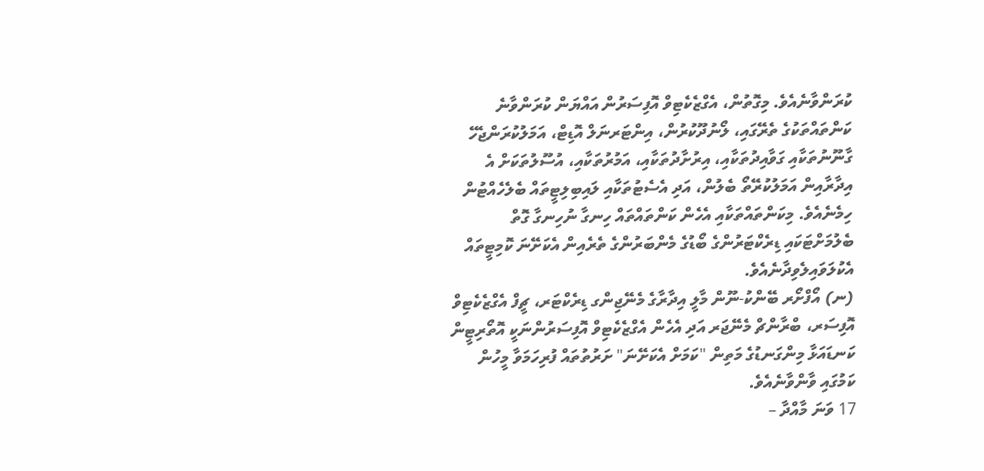ކުރަންވާނެއެވެ. މިގޮތުން، އެގްޒެކެޓިވް އޮފިސަރުން އައްޔަން ކުރަންވާނެ ކަންތައްތަކުގެ ތެރޭގައި، ލޯނުދޫކުރުން، އިންޓަރނަލް އޮޑިޓް، އަމަލުކުރަންޖެހޭ ގާނޫނުތަކާއި ގަވާއިދުތަކާއި، އިރުށާދުތަކާއި، އަމުރުތަކާއި، އުސޫލުތަކަށް އެ އިދާރާއިން އަމަލުކުރޭތޯ ބެލުން، އަދި އެސެޓުތަކާއި ލައިބިލިޓީތައް ބެލެހެއްޓުން ހިމެނެއެވެ. މިކަންތައްތަކާއި އެހެން ކަންތައްތައް ހިނގާ ނުހިނގާ ގޮތް ބެލުމަށްޓަކައި ޑިރެކްޓަރުންގެ ބޯޑުގެ މެންބަރުންގެ ތެރެއިން އެކަށޭނަ ކޮމިޓީތައް އެކުލަވައިލެވިދާނެއެވެ.
(ނ) އޯފްށޯރ ބޭންކު-ނޫން މާލީ އިދާރާގެ މެނޭޖިންގ ޑިރެކްޓަރ، ޗީފް އެގްޒެކެޓިވް އޮފިސަރ، ބްރާންޗް މެނޭޖަރ އަދި އެހެން އެގްޒެކެޓިވް އޮފިސަރުންނަކީ އޮތޯރިޓީން ކަނޑައަޅާ މިންގަނޑުގެ މަތިން "ކަމަށް އެކަށޭނަ" ށަރުތުތައް ފުރިހަމަވާ މީހުން ކަމުގައި ވާންވާނެއެވެ.
17 ވަނަ މާއްދާ –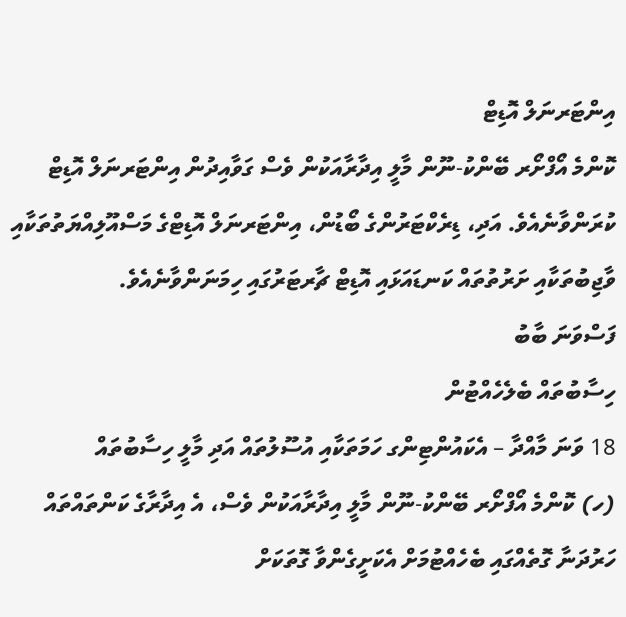އިންޓަރނަލް އޮޑިޓް
ކޮންމެ އޯފްށޯރ ބޭންކު-ނޫން މާލީ އިދާރާއަކުން ވެސް ގަވާއިދުން އިންޓަރނަލް އޮޑިޓް ކުރަންވާނެއެވެ. އަދި، ޑިރެކްޓަރުންގެ ބޯޑުން، އިންޓަރނަލް އޮޑިޓްގެ މަސްއޫލިއްޔަތުތަކާއި ވާޖިބުތަކާއި ށަރުތުތައް ކަނޑައަޅައި އޮޑިޓް ޗާރޓަރުގައި ހިމަނަންވާނެއެވެ.
ފަސްވަނަ ބާބު
ހިސާބުތައް ބެލެހެއްޓުން
18 ވަނަ މާއްދާ – އެކައުންޓިންގ ހަމަތަކާއި އުސޫލުތައް އަދި މާލީ ހިސާބުތައް
(ހ) ކޮންމެ އޯފްށޯރ ބޭންކު-ނޫން މާލީ އިދާރާއަކުން ވެސް، އެ އިދާރާގެ ކަންތައްތައް ހަރުދަނާ ގޮތެއްގައި ބެހެއްޓުމަށް އެކަށީގެންވާ ގޮތަކަށް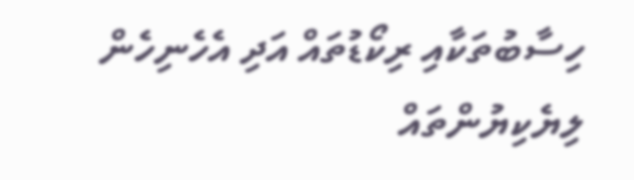ހިސާބުތަކާއި ރިކޯޑުތައް އަދި އެހެނިހެން ލިޔެކިޔުންތައް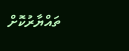ތައްޔާރުކޮށް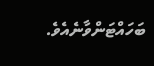ބަހައްޓަންވާނެއެވެ.